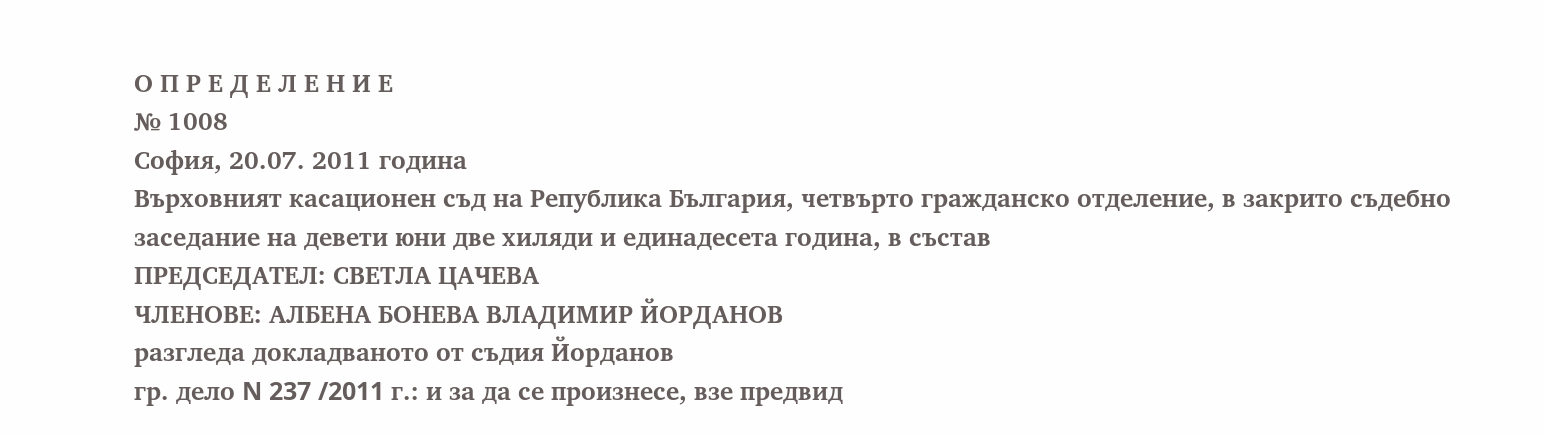О П Р Е Д Е Л Е Н И Е
№ 1008
София, 20.07. 2011 година
Върховният касационен съд на Република България, четвърто гражданско отделение, в закрито съдебно заседание на девети юни две хиляди и единадесета година, в състав
ПРЕДСЕДАТЕЛ: СВЕТЛА ЦАЧЕВА
ЧЛЕНОВЕ: АЛБЕНА БОНЕВА ВЛАДИМИР ЙОРДАНОВ
разгледа докладваното от съдия Йорданов
гр. дело N 237 /2011 г.: и за да се произнесе, взе предвид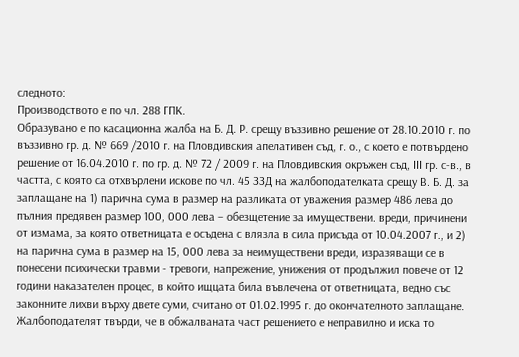следното:
Производството е по чл. 288 ГПК.
Образувано е по касационна жалба на Б. Д. Р. срещу въззивно решение от 28.10.2010 г. по въззивно гр. д. № 669 /2010 г. на Пловдивския апелативен съд, г. о., с което е потвърдено решение от 16.04.2010 г. по гр. д. № 72 / 2009 г. на Пловдивския окръжен съд, ІІІ гр. с-в., в частта, с която са отхвърлени искове по чл. 45 ЗЗД на жалбоподателката срещу В. Б. Д. за заплащане на 1) парична сума в размер на разликата от уважения размер 486 лева до пълния предявен размер 100, 000 лева – обезщетение за имуществени. вреди, причинени от измама, за която ответницата е осъдена с влязла в сила присъда от 10.04.2007 г., и 2) на парична сума в размер на 15, 000 лева за неимуществени вреди, изразяващи се в понесени психически травми - тревоги, напрежение, унижения от продължил повече от 12 години наказателен процес, в който ищцата била въвлечена от ответницата, ведно със законните лихви върху двете суми, считано от 01.02.1995 г. до окончателното заплащане.
Жалбоподателят твърди, че в обжалваната част решението е неправилно и иска то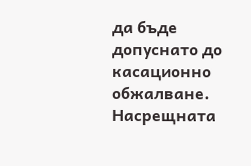да бъде допуснато до касационно обжалване.
Насрещната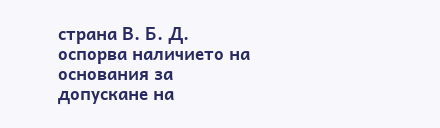страна В. Б. Д. оспорва наличието на основания за допускане на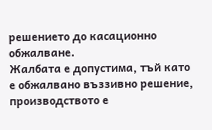решението до касационно обжалване.
Жалбата е допустима, тъй като е обжалвано въззивно решение, производството е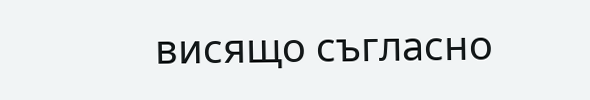висящо съгласно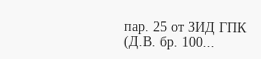пар. 25 от ЗИД ГПК (Д.В. бр. 100...